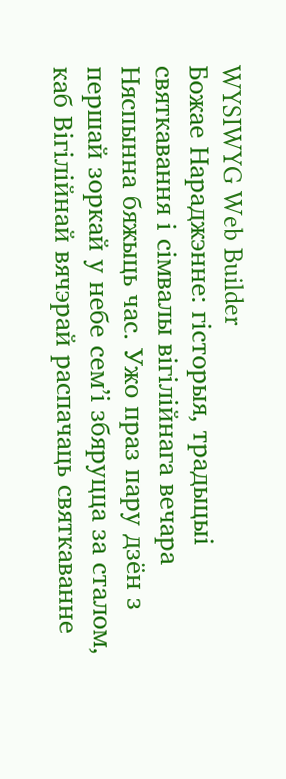WYSIWYG Web Builder
Божае Нараджэнне: гісторыя, традыцыі святкавання і сімвалы вігілійнага вечара
Няспынна бяжыць час. Ужо праз пару дзён з першай зоркай у небе сем’і збяруцца за сталом, каб Вігілійнай вячэрай распачаць святкаванне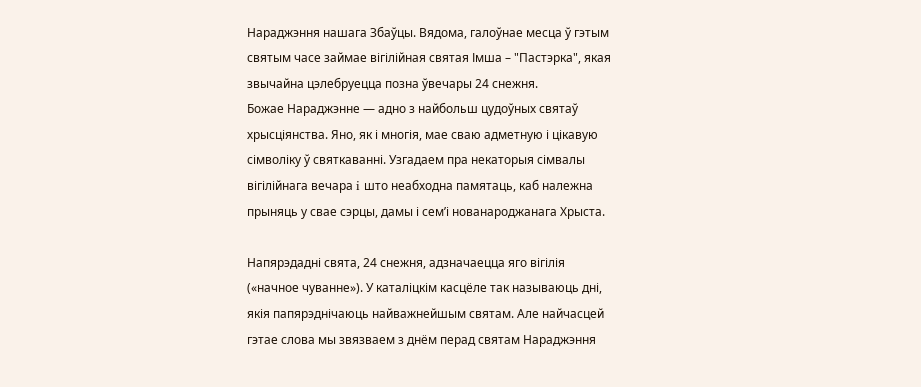Нараджэння нашага Збаўцы. Вядома, галоўнае месца ў гэтым святым часе займае вігілійная святая Імша – "Пастэрка", якая звычайна цэлебруецца позна ўвечары 24 снежня.
Божае Нараджэнне — адно з найбольш цудоўных святаў хрысціянства. Яно, як і многія, мае сваю адметную і цікавую сімволіку ў святкаванні. Узгадаем пра некаторыя сімвалы вігілійнага вечара i што неабходна памятаць, каб належна прыняць у свае сэрцы, дамы і сем’і нованароджанага Хрыста.

Напярэдадні свята, 24 снежня, адзначаецца яго вігілія («начное чуванне»). У каталіцкім касцёле так называюць дні, якія папярэднічаюць найважнейшым святам. Але найчасцей гэтае слова мы звязваем з днём перад святам Нараджэння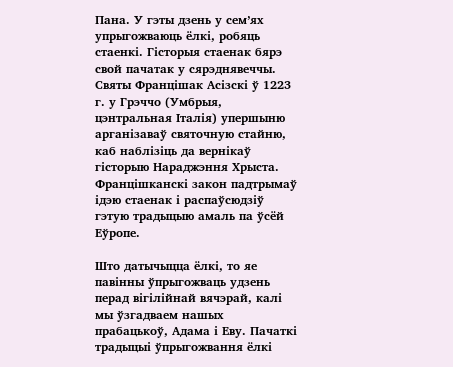Пана. У гэты дзень у сем’ях упрыгожваюць ёлкі, робяць стаенкі. Гісторыя стаенак бярэ свой пачатак у сярэднявеччы. Святы Францішак Асізскі ў 1223 г. у Грэччо (Умбрыя, цэнтральная Італія) упершыню арганізаваў святочную стайню, каб наблізіць да вернікаў гісторыю Нараджэння Хрыста. Францішканскі закон падтрымаў ідэю стаенак і распаўсюдзіў гэтую традыцыю амаль па ўсёй Еўропе.

Што датычыцца ёлкі, то яе павінны ўпрыгожваць удзень перад вігілійнай вячэрай, калі мы ўзгадваем нашых прабацькоў, Адама і Еву. Пачаткі традыцыі ўпрыгожвання ёлкі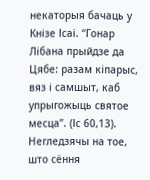некаторыя бачаць у Кнізе Ісаі. “Гонар Лібана прыйдзе да Цябе: разам кіпарыс, вяз і самшыт, каб упрыгожыць святое месца”. (Іс 60,13). Негледзячы на тое, што сёння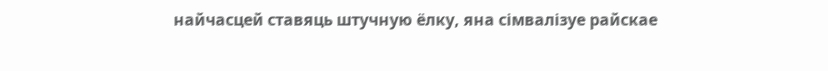найчасцей ставяць штучную ёлку, яна сімвалізуе райскае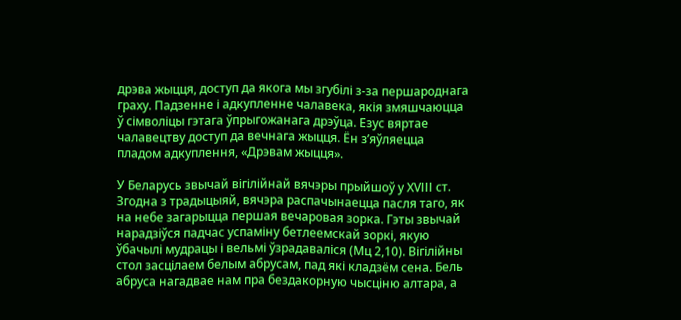дрэва жыцця, доступ да якога мы згубілі з-за першароднага граху. Падзенне і адкупленне чалавека, якія змяшчаюцца ў сімволіцы гэтага ўпрыгожанага дрэўца. Езус вяртае чалавецтву доступ да вечнага жыцця. Ён з’яўляецца пладом адкуплення, «Дрэвам жыцця».

У Беларусь звычай вігілійнай вячэры прыйшоў у ХVІІІ ст. Згодна з традыцыяй, вячэра распачынаецца пасля таго, як на небе загарыцца першая вечаровая зорка. Гэты звычай нарадзіўся падчас успаміну бетлеемскай зоркі, якую ўбачылі мудрацы і вельмі ўзрадаваліся (Мц 2,10). Вігілійны стол засцілаем белым абрусам, пад які кладзём сена. Бель абруса нагадвае нам пра бездакорную чысціню алтара, а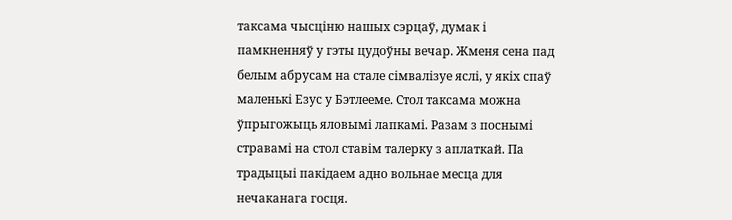таксама чысціню нашых сэрцаў, думак і памкненняў у гэты цудоўны вечар. Жменя сена пад белым абрусам на стале сімвалізуе яслі, у якіх спаў маленькі Езус у Бэтлееме. Стол таксама можна ўпрыгожыць яловымі лапкамі. Разам з поснымі стравамі на стол ставім талерку з аплаткай. Па традыцыі пакідаем адно вольнае месца для нечаканага госця.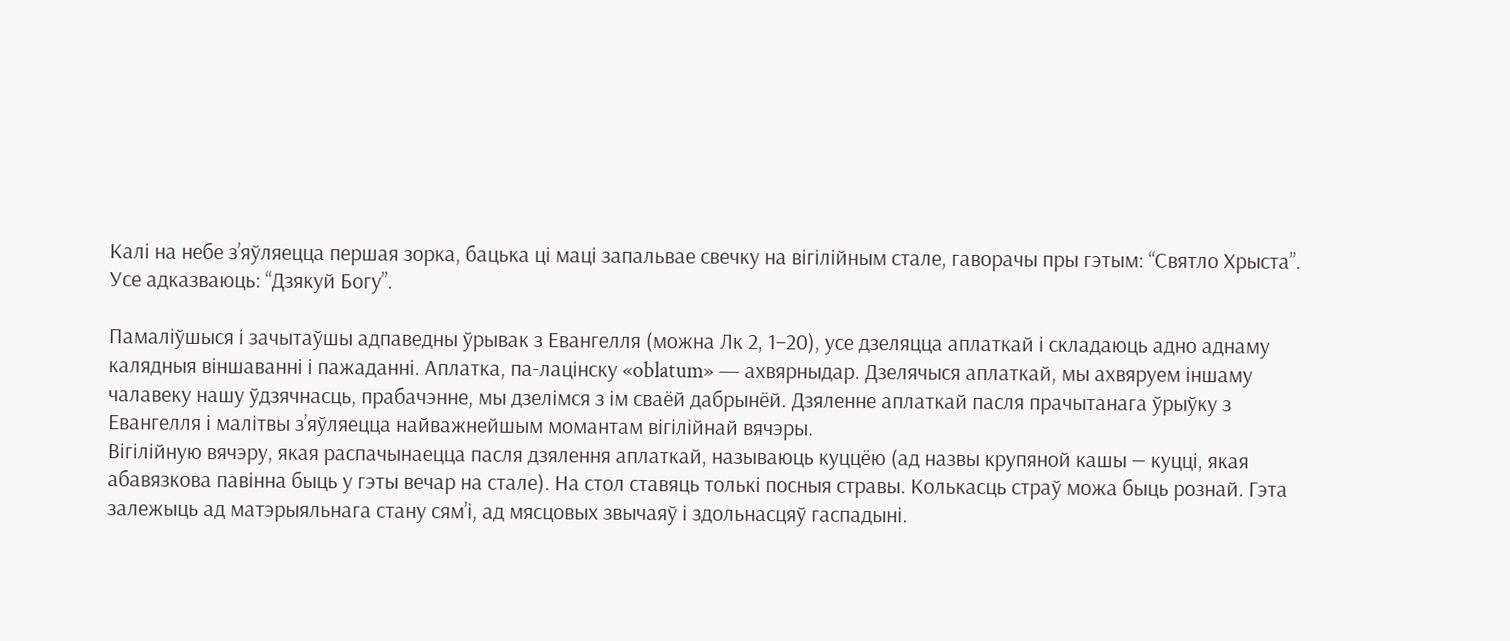Калі на небе з’яўляецца першая зорка, бацька ці маці запальвае свечку на вігілійным стале, гаворачы пры гэтым: “Святло Хрыста”. Усе адказваюць: “Дзякуй Богу”.

Памаліўшыся і зачытаўшы адпаведны ўрывак з Евангелля (можна Лк 2, 1–20), усе дзеляцца аплаткай і складаюць адно аднаму калядныя віншаванні і пажаданні. Аплатка, па-лацінску «oblatum» — ахвярныдар. Дзелячыся аплаткай, мы ахвяруем іншаму чалавеку нашу ўдзячнасць, прабачэнне, мы дзелімся з ім сваёй дабрынёй. Дзяленне аплаткай пасля прачытанага ўрыўку з Евангелля і малітвы з’яўляецца найважнейшым момантам вігілійнай вячэры.
Вігілійную вячэру, якая распачынаецца пасля дзялення аплаткай, называюць куццёю (ад назвы крупяной кашы — куцці, якая абавязкова павінна быць у гэты вечар на стале). На стол ставяць толькі посныя стравы. Колькасць страў можа быць рознай. Гэта залежыць ад матэрыяльнага стану сям’і, ад мясцовых звычаяў і здольнасцяў гаспадыні.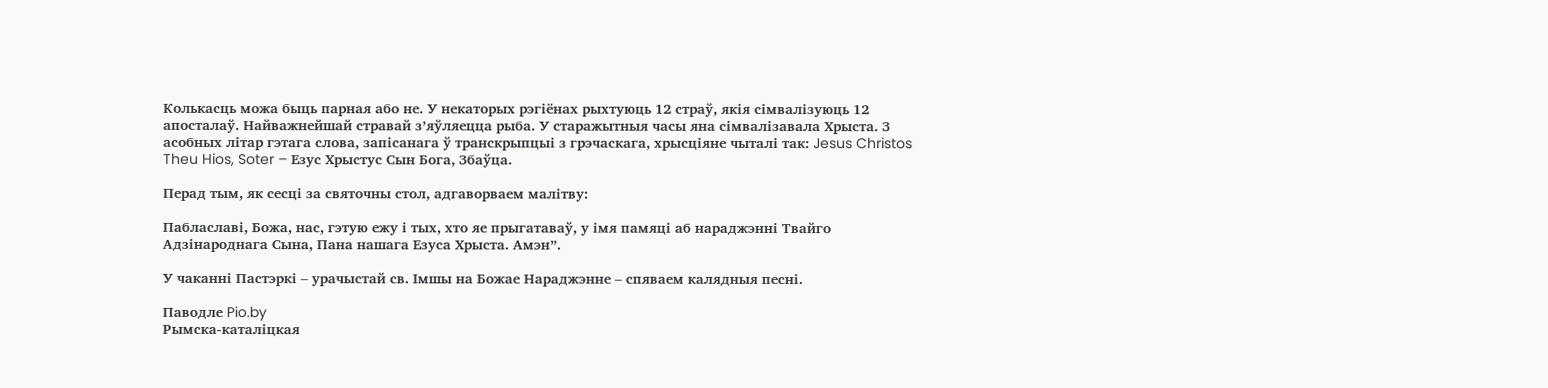Колькасць можа быць парная або не. У некаторых рэгіёнах рыхтуюць 12 страў, якія сімвалізуюць 12 апосталаў. Найважнейшай стравай з’яўляецца рыба. У старажытныя часы яна сімвалізавала Хрыста. З асобных літар гэтага слова, запісанага ў транскрыпцыі з грэчаскага, хрысціяне чыталі так: Jesus Christos Theu Hios, Soter – Езус Хрыстус Сын Бога, Збаўца.

Перад тым, як сесці за святочны стол, адгаворваем малітву:

Паблаславі, Божа, нас, гэтую ежу і тых, хто яе прыгатаваў, у імя памяці аб нараджэнні Твайго Адзінароднага Сына, Пана нашага Eзуса Хрыста. Амэн”.

У чаканні Пастэркі – урачыстай св. Імшы на Божае Нараджэнне – спяваем калядныя песні.

Паводле Pio.by
Рымска-каталіцкая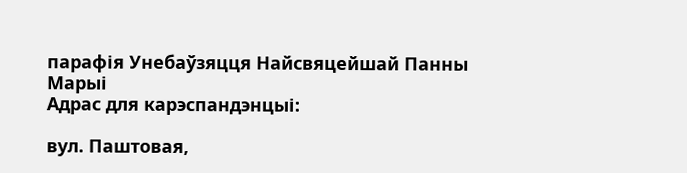парафія Унебаўзяцця Найсвяцейшай Панны Марыі
Адрас для карэспандэнцыі:

вул. Паштовая,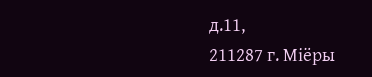д.11,
211287 г. Міёры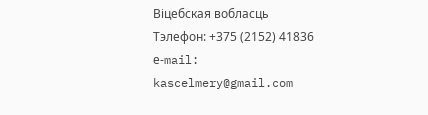Віцебская вобласць
Тэлефон: +375 (2152) 41836
е-mail:
kascelmery@gmail.com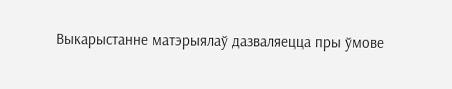Выкарыстанне матэрыялаў дазваляецца пры ўмове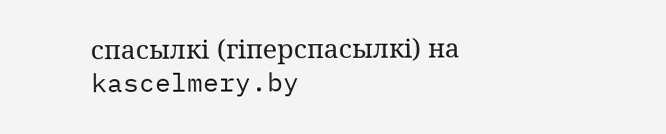спасылкі (гiперспасылкi) на kascelmery.by